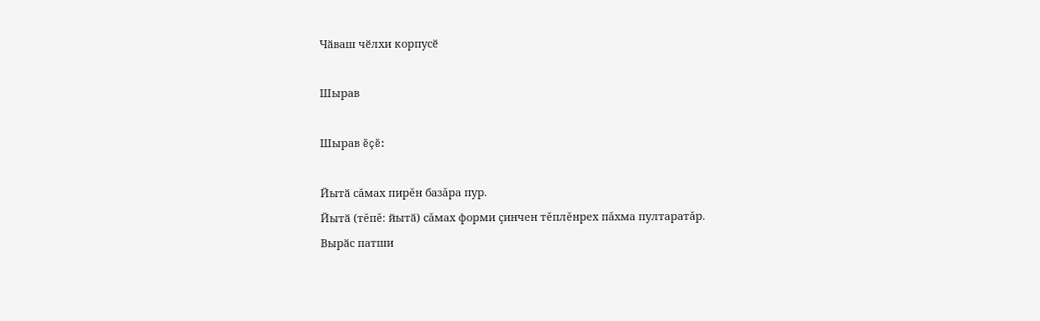Чӑваш чӗлхи корпусӗ

Шырав

Шырав ĕçĕ:

Йытӑ сăмах пирĕн базăра пур.
Йытӑ (тĕпĕ: йытӑ) сăмах форми çинчен тĕплĕнрех пăхма пултаратăр.
Вырӑс патши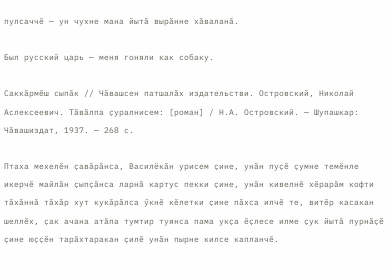пулсаччӗ — ун чухне мана йытӑ вырӑнне хӑваланӑ.

Был русский царь — меня гоняли как собаку.

Саккӑрмӗш сыпӑк // Чӑвашсен патшалӑх издательстви. Островский, Николай Аслексеевич. Тӑвӑлпа ҫуралнисем: [роман] / Н.А. Островский. — Шупашкар: Чӑвашиздат, 1937. — 268 с.

Птаха мехелӗн ҫавӑрӑнса, Василёкӑн урисем ҫине, унӑн пуҫӗ ҫумне темӗнле икерчӗ майлӑн ҫыпҫӑнса ларнӑ картус пекки ҫине, унӑн кивелнӗ хӗрарӑм кофти тӑхӑннӑ тӑхӑр хут кукӑрӑлса ӳкнӗ кӗлетки ҫине пӑхса илчӗ те, витӗр касакан шеллӗх, ҫак ачана атӑпа тумтир туянса пама укҫа ӗҫлесе илме ҫук йытӑ пурнӑҫӗ ҫине юҫҫӗн тарӑхтаракан ҫилӗ унӑн пырне килсе капланчӗ.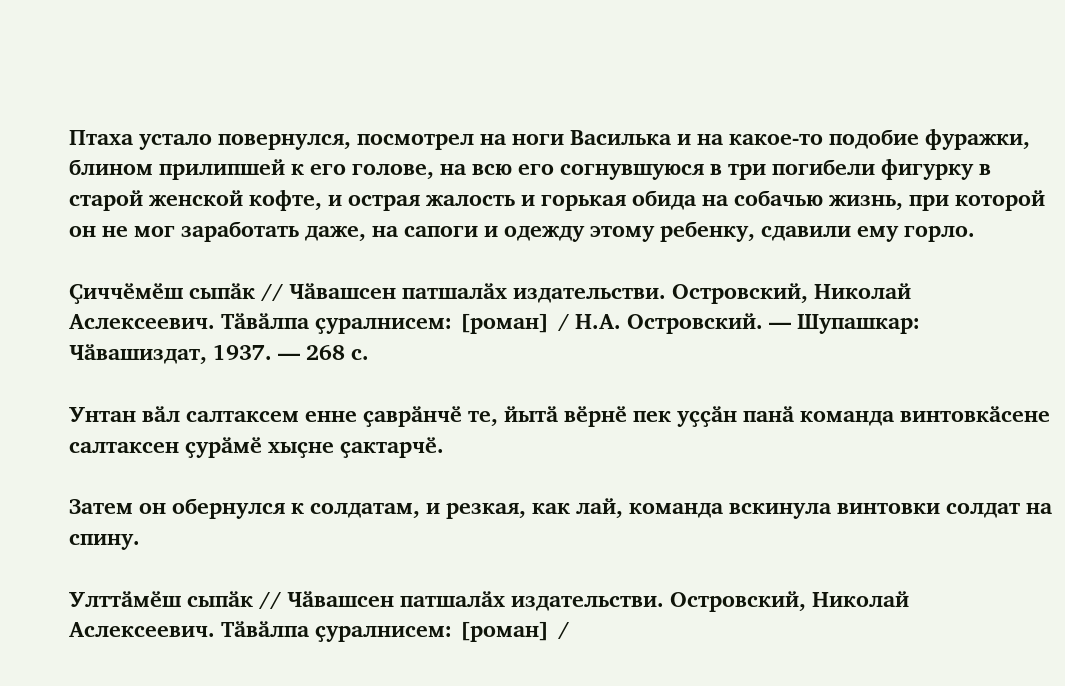Птаха устало повернулся, посмотрел на ноги Василька и на какое-то подобие фуражки, блином прилипшей к его голове, на всю его согнувшуюся в три погибели фигурку в старой женской кофте, и острая жалость и горькая обида на собачью жизнь, при которой он не мог заработать даже, на сапоги и одежду этому ребенку, сдавили ему горло.

Ҫиччӗмӗш сыпӑк // Чӑвашсен патшалӑх издательстви. Островский, Николай Аслексеевич. Тӑвӑлпа ҫуралнисем: [роман] / Н.А. Островский. — Шупашкар: Чӑвашиздат, 1937. — 268 с.

Унтан вӑл салтаксем енне ҫаврӑнчӗ те, йытӑ вӗрнӗ пек уҫҫӑн панӑ команда винтовкӑсене салтаксен ҫурӑмӗ хыҫне ҫактарчӗ.

Затем он обернулся к солдатам, и резкая, как лай, команда вскинула винтовки солдат на спину.

Улттӑмӗш сыпӑк // Чӑвашсен патшалӑх издательстви. Островский, Николай Аслексеевич. Тӑвӑлпа ҫуралнисем: [роман] /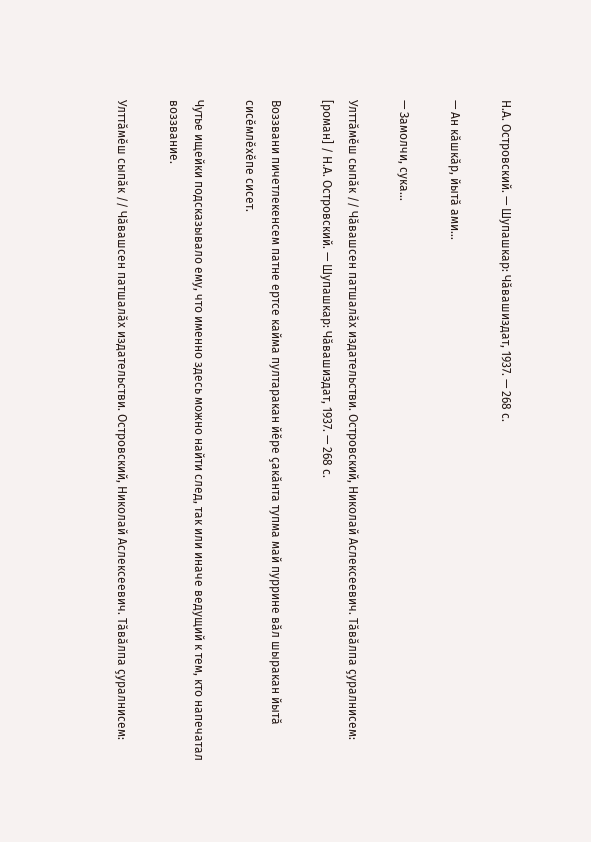Н.А. Островский. — Шупашкар: Чӑвашиздат, 1937. — 268 с.

— Ан кӑшкӑр, йытӑ ами…

— Замолчи, сука…

Улттӑмӗш сыпӑк // Чӑвашсен патшалӑх издательстви. Островский, Николай Аслексеевич. Тӑвӑлпа ҫуралнисем: [роман] / Н.А. Островский. — Шупашкар: Чӑвашиздат, 1937. — 268 с.

Воззвани пичетлекенсем патне ертсе кайма пултаракан йӗре ҫакӑнта тупма май пуррине вӑл шыракан йытӑ сисӗмлӗхӗпе сисет.

Чутье ищейки подсказывало ему, что именно здесь можно найти след, так или иначе ведущий к тем, кто напечатал воззвание.

Улттӑмӗш сыпӑк // Чӑвашсен патшалӑх издательстви. Островский, Николай Аслексеевич. Тӑвӑлпа ҫуралнисем: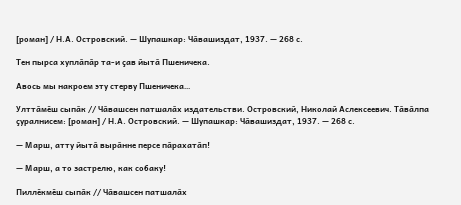[роман] / Н.А. Островский. — Шупашкар: Чӑвашиздат, 1937. — 268 с.

Тен пырса хуплӑпӑр та-и ҫав йытӑ Пшеничека.

Авось мы накроем эту стерву Пшеничека…

Улттӑмӗш сыпӑк // Чӑвашсен патшалӑх издательстви. Островский, Николай Аслексеевич. Тӑвӑлпа ҫуралнисем: [роман] / Н.А. Островский. — Шупашкар: Чӑвашиздат, 1937. — 268 с.

— Марш, атту йытӑ вырӑнне персе пӑрахатӑп!

— Марш, а то застрелю, как собаку!

Пиллӗкмӗш сыпӑк // Чӑвашсен патшалӑх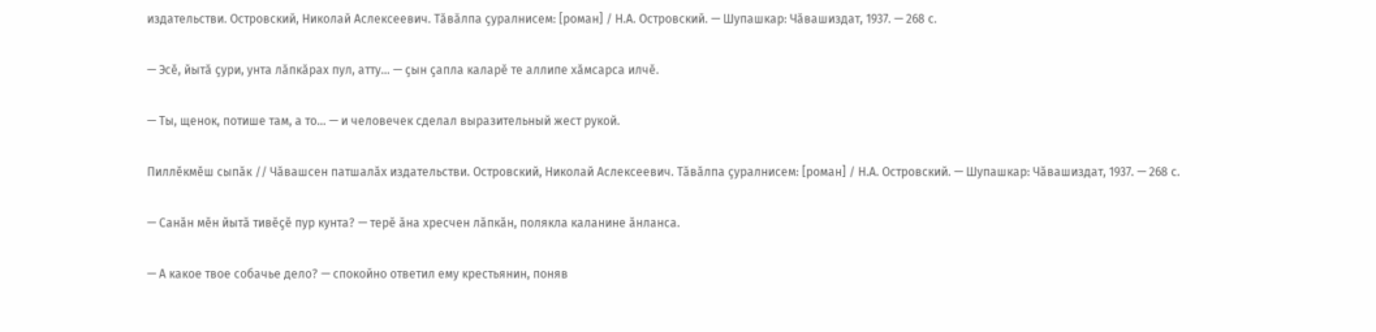издательстви. Островский, Николай Аслексеевич. Тӑвӑлпа ҫуралнисем: [роман] / Н.А. Островский. — Шупашкар: Чӑвашиздат, 1937. — 268 с.

— Эсӗ, йытӑ ҫури, унта лӑпкӑрах пул, атту… — ҫын ҫапла каларӗ те аллипе хӑмсарса илчӗ.

— Ты, щенок, потише там, а то… — и человечек сделал выразительный жест рукой.

Пиллӗкмӗш сыпӑк // Чӑвашсен патшалӑх издательстви. Островский, Николай Аслексеевич. Тӑвӑлпа ҫуралнисем: [роман] / Н.А. Островский. — Шупашкар: Чӑвашиздат, 1937. — 268 с.

— Санӑн мӗн йытӑ тивӗҫӗ пур кунта? — терӗ ӑна хресчен лӑпкӑн, полякла каланине ӑнланса.

— А какое твое собачье дело? — спокойно ответил ему крестьянин, поняв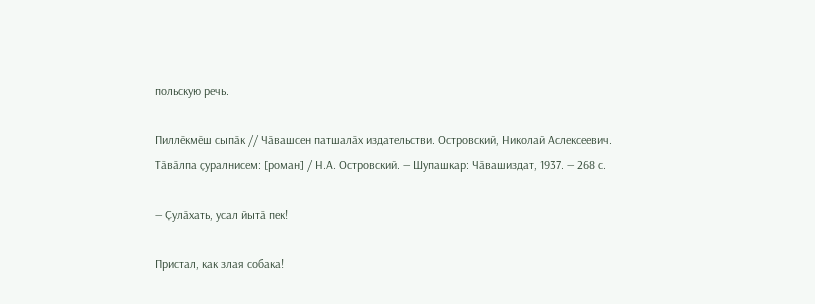польскую речь.

Пиллӗкмӗш сыпӑк // Чӑвашсен патшалӑх издательстви. Островский, Николай Аслексеевич. Тӑвӑлпа ҫуралнисем: [роман] / Н.А. Островский. — Шупашкар: Чӑвашиздат, 1937. — 268 с.

— Ҫулӑхать, усал йытӑ пек!

Пристал, как злая собака!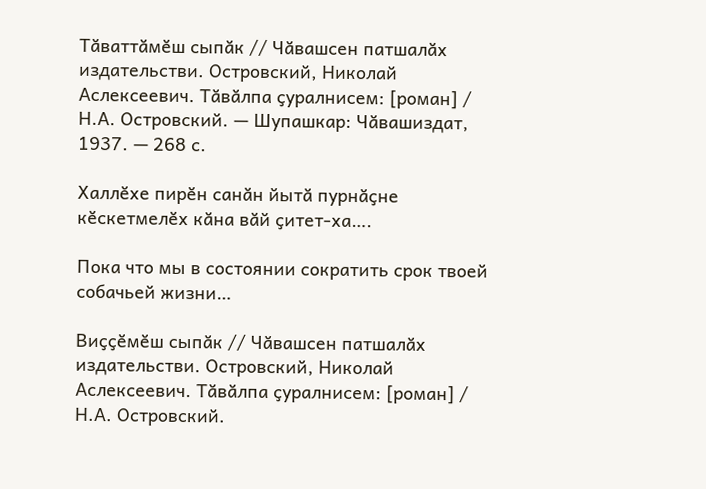Тӑваттӑмӗш сыпӑк // Чӑвашсен патшалӑх издательстви. Островский, Николай Аслексеевич. Тӑвӑлпа ҫуралнисем: [роман] / Н.А. Островский. — Шупашкар: Чӑвашиздат, 1937. — 268 с.

Халлӗхе пирӗн санӑн йытӑ пурнӑҫне кӗскетмелӗх кӑна вӑй ҫитет-ха….

Пока что мы в состоянии сократить срок твоей собачьей жизни…

Виҫҫӗмӗш сыпӑк // Чӑвашсен патшалӑх издательстви. Островский, Николай Аслексеевич. Тӑвӑлпа ҫуралнисем: [роман] / Н.А. Островский.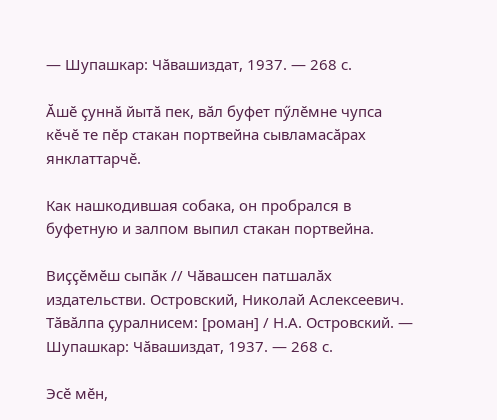— Шупашкар: Чӑвашиздат, 1937. — 268 с.

Ӑшӗ ҫуннӑ йытӑ пек, вӑл буфет пӳлӗмне чупса кӗчӗ те пӗр стакан портвейна сывламасӑрах янклаттарчӗ.

Как нашкодившая собака, он пробрался в буфетную и залпом выпил стакан портвейна.

Виҫҫӗмӗш сыпӑк // Чӑвашсен патшалӑх издательстви. Островский, Николай Аслексеевич. Тӑвӑлпа ҫуралнисем: [роман] / Н.А. Островский. — Шупашкар: Чӑвашиздат, 1937. — 268 с.

Эсӗ мӗн,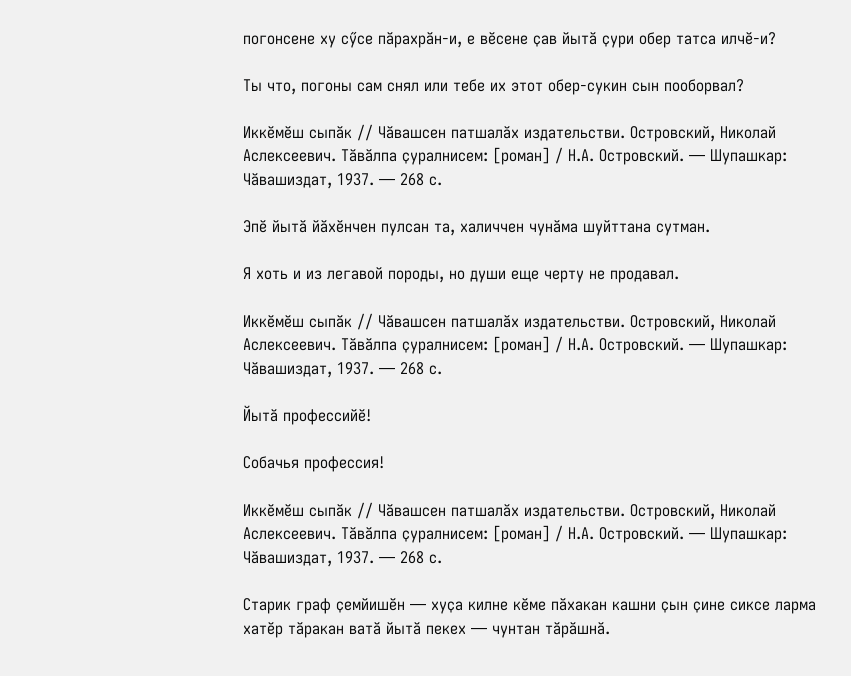погонсене ху сӳсе пӑрахрӑн-и, е вӗсене ҫав йытӑ ҫури обер татса илчӗ-и?

Ты что, погоны сам снял или тебе их этот обер-сукин сын пооборвал?

Иккӗмӗш сыпӑк // Чӑвашсен патшалӑх издательстви. Островский, Николай Аслексеевич. Тӑвӑлпа ҫуралнисем: [роман] / Н.А. Островский. — Шупашкар: Чӑвашиздат, 1937. — 268 с.

Эпӗ йытӑ йӑхӗнчен пулсан та, халиччен чунӑма шуйттана сутман.

Я хоть и из легавой породы, но души еще черту не продавал.

Иккӗмӗш сыпӑк // Чӑвашсен патшалӑх издательстви. Островский, Николай Аслексеевич. Тӑвӑлпа ҫуралнисем: [роман] / Н.А. Островский. — Шупашкар: Чӑвашиздат, 1937. — 268 с.

Йытӑ профессийӗ!

Собачья профессия!

Иккӗмӗш сыпӑк // Чӑвашсен патшалӑх издательстви. Островский, Николай Аслексеевич. Тӑвӑлпа ҫуралнисем: [роман] / Н.А. Островский. — Шупашкар: Чӑвашиздат, 1937. — 268 с.

Старик граф ҫемйишӗн — хуҫа килне кӗме пӑхакан кашни ҫын ҫине сиксе ларма хатӗр тӑракан ватӑ йытӑ пекех — чунтан тӑрӑшнӑ.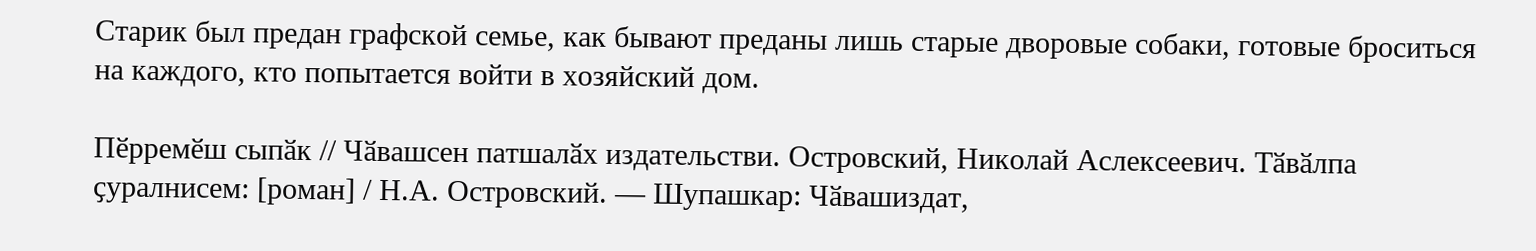Старик был предан графской семье, как бывают преданы лишь старые дворовые собаки, готовые броситься на каждого, кто попытается войти в хозяйский дом.

Пӗрремӗш сыпӑк // Чӑвашсен патшалӑх издательстви. Островский, Николай Аслексеевич. Тӑвӑлпа ҫуралнисем: [роман] / Н.А. Островский. — Шупашкар: Чӑвашиздат,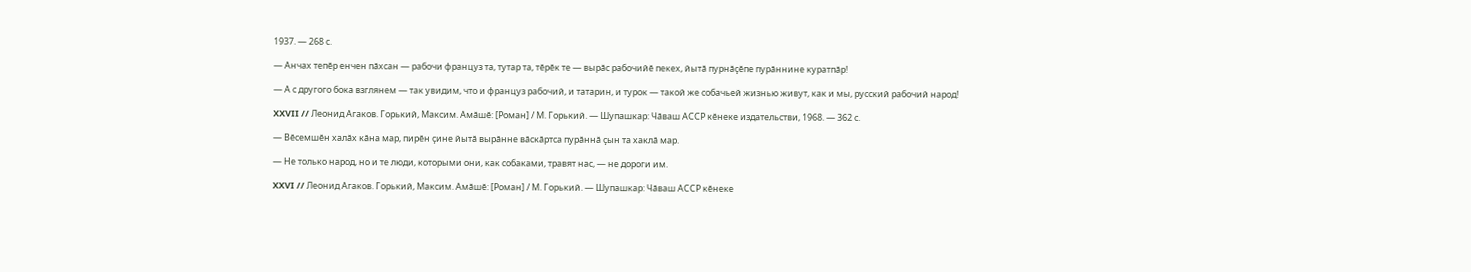1937. — 268 с.

— Анчах тепӗр енчен пӑхсан — рабочи француз та, тутар та, тӗрӗк те — вырӑс рабочийӗ пекех, йытӑ пурнӑҫӗпе пурӑннине куратпӑр!

— А с другого бока взглянем — так увидим, что и француз рабочий, и татарин, и турок — такой же собачьей жизнью живут, как и мы, русский рабочий народ!

XXVII // Леонид Агаков. Горький, Максим. Амӑшӗ: [Роман] / М. Горький. — Шупашкар: Чӑваш АССР кӗнеке издательстви, 1968. — 362 с.

— Вӗсемшӗн халӑх кӑна мар, пирӗн ҫине йытӑ вырӑнне вӑскӑртса пурӑннӑ ҫын та хаклӑ мар.

— Не только народ, но и те люди, которыми они, как собаками, травят нас, — не дороги им.

XXVI // Леонид Агаков. Горький, Максим. Амӑшӗ: [Роман] / М. Горький. — Шупашкар: Чӑваш АССР кӗнеке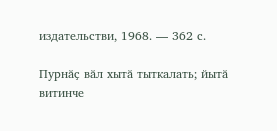издательстви, 1968. — 362 с.

Пурнӑҫ вӑл хытӑ тыткалать; йытӑ витинче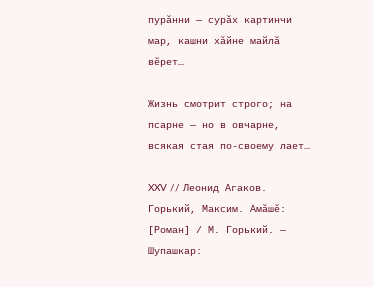пурӑнни — сурӑх картинчи мар, кашни хӑйне майлӑ вӗрет…

Жизнь смотрит строго; на псарне — но в овчарне, всякая стая по-своему лает…

XXV // Леонид Агаков. Горький, Максим. Амӑшӗ: [Роман] / М. Горький. — Шупашкар: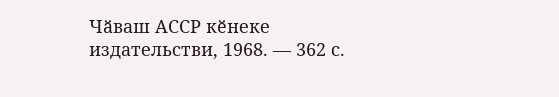Чӑваш АССР кӗнеке издательстви, 1968. — 362 с.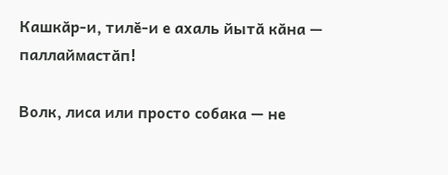Кашкӑр-и, тилӗ-и е ахаль йытӑ кӑна — паллаймастӑп!

Волк, лиса или просто собака — не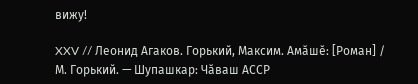вижу!

XXV // Леонид Агаков. Горький, Максим. Амӑшӗ: [Роман] / М. Горький. — Шупашкар: Чӑваш АССР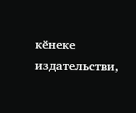кӗнеке издательстви,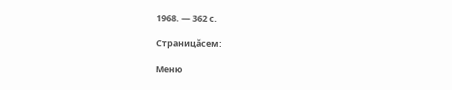1968. — 362 с.

Страницăсем:

Меню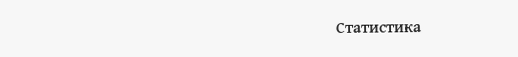Статистика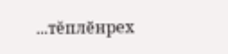...тĕплӗнрех